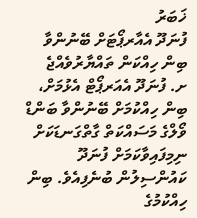ޚަބަރު
ފުނަދޫ އެއާރޕޯޓަށް ބޭނުންވާ ބިން ހިއްކަން ތައްޔާރުވެއްޖެ
ށ. ފުނަދޫ އެއަރޕޯޓް އެޅުމަށް، ބިން ހިއްކުމަށް ބޭނުންވާ ބަންޑް ވޯލްގެ މަސައްކަތް ގާތްގަނޑަކަށް ނިމިފައިވާކަމަށް ފުނަދޫ ކައުންސިލުން ބުނެފިއެވެ. ބިން ހިއްކުމުގެ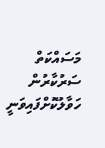މަސައްކަތް ސަރުކާރުން ހަވާލުކޮށްފައިވަނީ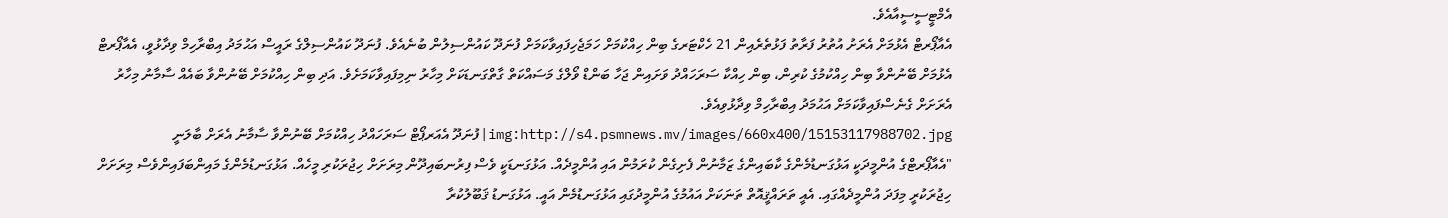އެމްޓީސީސީއާއެވެ.
އެއާޕޯރޓް އެޅުމަށް އެރަށު އުތުރު ފަރާތު ފަޅުތެރެއިން 21 ހެކްޓަރގެ ބިން ހިއްކުމަށް ހަމަޖެހިފައިވާކަމަށް ފުނަދޫ ކައުންސިލުން ބުނެއެވެ. ފުނަދޫ ކައުންސިލްގެ ރައީސް އަޙުމަދު އިބްރާހިމް ވިދާޅުވީ، އެއާޕޯރޓް އެޅުމަށް ބޭނުންވާ ބިން ހިއްކުމުގެ ކުރިން، ބިން ހިއްކާ ސަރަހައްދު ވަށައިން ޖަހާ ބަންޑް ވޯލްގެ މަސައްކަތް ގާތްގަނޑަކަށް މިހާރު ނިމިފައިވާކަމަށެވެ. އަދި ބިން ހިއްކުމަށް ބޭނުންވާ ބައެއް ސާމާނު މިހާރު އެރަށަށް ގެނެސްފައިވާކަމަށް އަޙުމަދު އިބްރާހިމް ވިދާޅުވިއެވެ.
img:http://s4.psmnews.mv/images/660x400/15153117988702.jpg|ފުނަދޫ އެއަރޕޯޓް ސަރަހައްދު ހިއްކުމަށް ބޭނުންވާ ސާމާނު އެރަށް ބާލަނީ
"އެއާޕޯރޓްގެ އުންމީދަކީ އަޅުގަނޑުމެންގެ ކާބައިންގެ ޒަމާނުން ފެށިގެން ކުރަމުން އައި އުންމީދެއް. އަޅުގަނޑަކީ ވެސް ފިރުނބައިދޫން މިރަށަށް ހިޖުރަކުރި މީހެއް. އަޅުގަނޑުމެންގެ މައިންބަފައިންވެސް މިރަށަށް ހިޖުރަކުރީ މިފަދަ އުންމީދެއްގައި. އެއީ ތަރައްޤީއޮތް ތަނަކަށް އައުމުގެ އުންމީދުގައި އަޅުގަނޑުމެން އައީ. އަޅުގަނޑު ޤަބޫލުކުރާ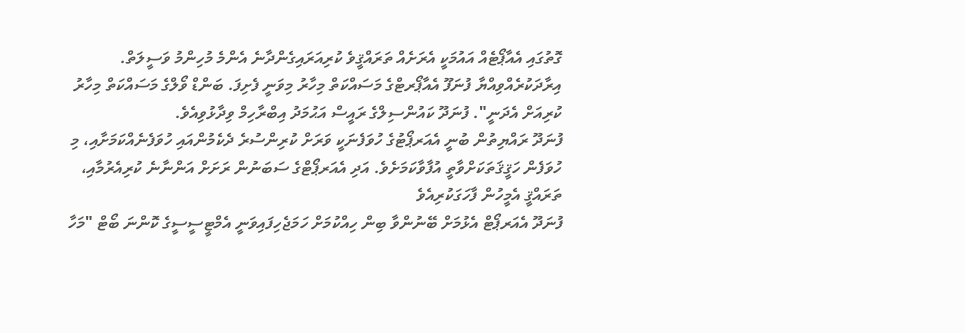ގޮތުގައި އެއާޕޯޓެއް އައުމަކީ އެރަށެއް ތަރައްޤީވެ ކުރިއަރައިގެންދާނެ އެންމެ މުހިންމު ވަސީލަތް. އިރާދަކުރެއްވިއްޔާ ފުނަފޫ އެއާޕޯރޓްގެ މަސައްކަތް މިހާރު މިވަނީ ފެށިފަ. ބަންޑް ވޯލްގެ މަސައްކަތް މިހާރު ކުރިއަށް އެދަނީ". ފުނަދޫ ކައުންސިލްގެ ރައީސް އަޙުމަދު އިބްރާހިމް ވިދާޅުވިއެވެ.
ފުނަދޫ ރައްޔިތުން ބުނީ އެއަރޕޯޓުގެ ހުވަފެނަކީ ވަރަށް ކުރިންސުރެ ދެކެމުންއައި ހުވަފެނެއްކަމަށާއި، މި ހުވަފެން ހަޤީޤަތަކަށްވާތީ އުފާވާކަމަށެވެ. އަދި އެއަރޕޯޓްގެ ސަބަނުން ރަށަށް އަންނާނެ ކުރިއެރުމާއި، ތަރައްޤީ އެމީހުން ފާހަގަކުރިއެވެ
ފުނަދޫ އެއަރޕޯޓް އެޅުމަށް ބޭނުންވާ ބިން ހިއްކުމަށް ހަމަޖެހިފައިވަނީ އެމްޓީސީސީގެ ކޮންނަ ބޯޓް "މަހާ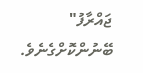ޖައްރާފު" ބޭނުންކޮށްގެނެވެ.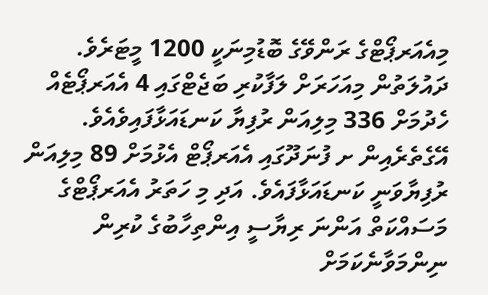މިއެއަރޕޯޓްގެ ރަންވޭގެ ބޮޑުމިނަކީ 1200 މީޓަރެވެ. ދައުލަތުން މިއަހަރަށް ލަފާކުރި ބަޖެޓްގައި 4 އެއަރޕޯޓެއް ހެދުމަށް 336 މިލިއަން ރުފިޔާ ކަނޑައަޅާފައިވެއެވެ. އޭގެތެރެއިން ށ ފުނަދޫގައި އެއަރޕޯޓް އެޅުމަށް 89 މިލިއަން ރުފިޔާވަނީ ކަނޑައަޅާފައެވެ. އަދި މި ހަތަރު އެއަރޕޯޓްގެ މަސައްކަތް އަންނަ ރިޔާސީ އިންތިހާބުގެ ކުރިން ނިންމަވާނެކަމަށް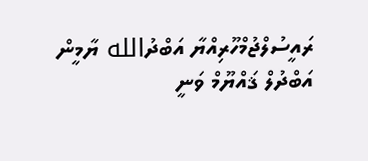ރައީސުލްޖުމްހޫރިއްޔާ އަބްދުالله ޔާމީން އަބްދުލް ޤައްޔޫމް ވަނީ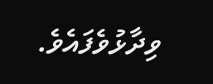ވިދާޅުވެފައެވެ.